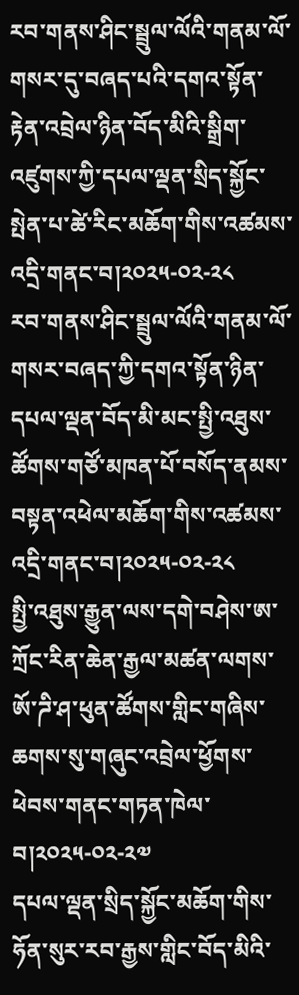རབ་གནས་ཤིང་སྦྲུལ་ལོའི་གནམ་ལོ་གསར་དུ་བཞད་པའི་དགའ་སྟོན་རྟེན་འབྲེལ་ཉིན་བོད་མིའི་སྒྲིག་འཛུགས་ཀྱི་དཔལ་ལྡན་སྲིད་སྐྱོང་སྤེན་པ་ཚེ་རིང་མཆོག་གིས་འཚམས་འདྲི་གནང་བ།༢༠༢༥-༠༢-༢༨
རབ་གནས་ཤིང་སྦྲུལ་ལོའི་གནམ་ལོ་གསར་བཞད་ཀྱི་དགའ་སྟོན་ཉིན་དཔལ་ལྡན་བོད་མི་མང་སྤྱི་འཐུས་ཚོགས་གཙོ་མཁན་པོ་བསོད་ནམས་བསྟན་འཕེལ་མཆོག་གིས་འཚམས་འདྲི་གནང་བ།༢༠༢༥-༠༢-༢༨
སྤྱི་འཐུས་རྒྱུན་ལས་དགེ་བཤེས་ཨ་ཀྲོང་རིན་ཆེན་རྒྱལ་མཚན་ལགས་ཨོ་ཌི་ཤ་ཕུན་ཚོགས་གླིང་གཞིས་ཆགས་སུ་གཞུང་འབྲེལ་ཕྱོགས་ཕེབས་གནང་གཏན་ཁེལ་བ།༢༠༢༥-༠༢-༢༧
དཔལ་ལྡན་སྲིད་སྐྱོང་མཆོག་གིས་ཧོན་སུར་རབ་རྒྱས་གླིང་བོད་མིའི་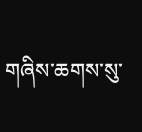གཞིས་ཆགས་སུ་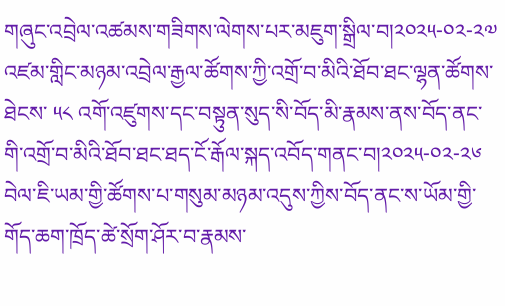གཞུང་འབྲེལ་འཚམས་གཟིགས་ལེགས་པར་མཇུག་སྒྲིལ་བ།༢༠༢༥-༠༢-༢༧
འཛམ་གླིང་མཉམ་འབྲེལ་རྒྱལ་ཚོགས་ཀྱི་འགྲོ་བ་མིའི་ཐོབ་ཐང་ལྷན་ཚོགས་ཐེངས་ ༥༨ འགོ་འཛུགས་དང་བསྟུན་སུད་སི་བོད་མི་རྣམས་ནས་བོད་ནང་གི་འགྲོ་བ་མིའི་ཐོབ་ཐང་ཐད་ངོ་རྒོལ་སྐད་འབོད་གནང་བ།༢༠༢༥-༠༢-༢༦
བེལ་ཇི་ཡམ་གྱི་ཚོགས་པ་གསུམ་མཉམ་འདུས་ཀྱིས་བོད་ནང་ས་ཡོམ་གྱི་གོད་ཆག་ཁྲོད་ཚེ་སྲོག་ཤོར་བ་རྣམས་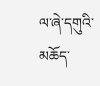ལ་ཞེ་དགུའི་མཆོད་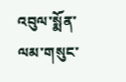འབུལ་སྨོན་ལམ་གསུང་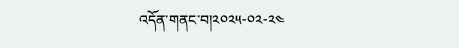འདོན་གནང་བ།༢༠༢༥-༠༢-༢༤